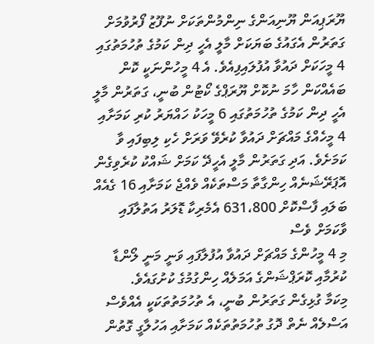ޔޫރަޕިއަން ޔޫނިއަންގެ ނިންމުންތަކަށް ނުފޫޒު ފޯރުވުމަށް ގަތަރުން އެގައުގެ ބަޔަކަށް މާލީ އެހީ ދިން ކަމުގެ ތުހުމަތުގައި 4 މީހަކަށް ދައުވާ އުފުލައިފިއެވެ. އެ 4 މީހުންނަކީ ކޮން ބައެއްކަން ހާމަ ނުކޮށް ޔޫރަޕްގެ ކޯޓުން ބުނީ، ގަތަރުން މާލީ އެހީ ދިން ކަމުގެ ތުހުމަތުގައި 6 މީހަކު ހައްޔަރު ކުރި ކަމަށާއި 4 މީހެއްގެ މައްޗަށް ދައުވާ ކުރެވޭ ވަރަށް ހެކި ލިބިފައި ވާ ކަމަށެވެ. އަދި ގަތަރުން މާލީ އެހީދޭ ކަމަށް ޝައްކު ކުރެވިގެން އޮޕަރޭޝަނެއް ހިންގާތާ މަސްތަކެއް ވެއްޖެ ކަމަށާއި 16 ގެއެއް ބަލައި ފާސްކޮށް 631،800 އެމެރިކާ ޑޮލަރު އަތުލާފައި ވާކަމަށް ވެސް
މި 4 މީހުންގެ މައްޗަށް ދައުވާ އުފުލާފައި ވަނީ މަނީ ލޯންޑާ ކުރުމާއި ކޮރަޕްޝަންގެ އަމަލެއް ހިންގުމުގެ ކުށުގައެވެ.
މިކަމާ ގުޅިގެން ގަތަރުން ބުނީ، އެ ތުހުމަތުތަކަކީ އެއްވެސް އަސްލެއް ނެތް ދޮގު ތުހުމަތުތަކެއް ކަމަށާއި އަހުލާގީ ގޮތުން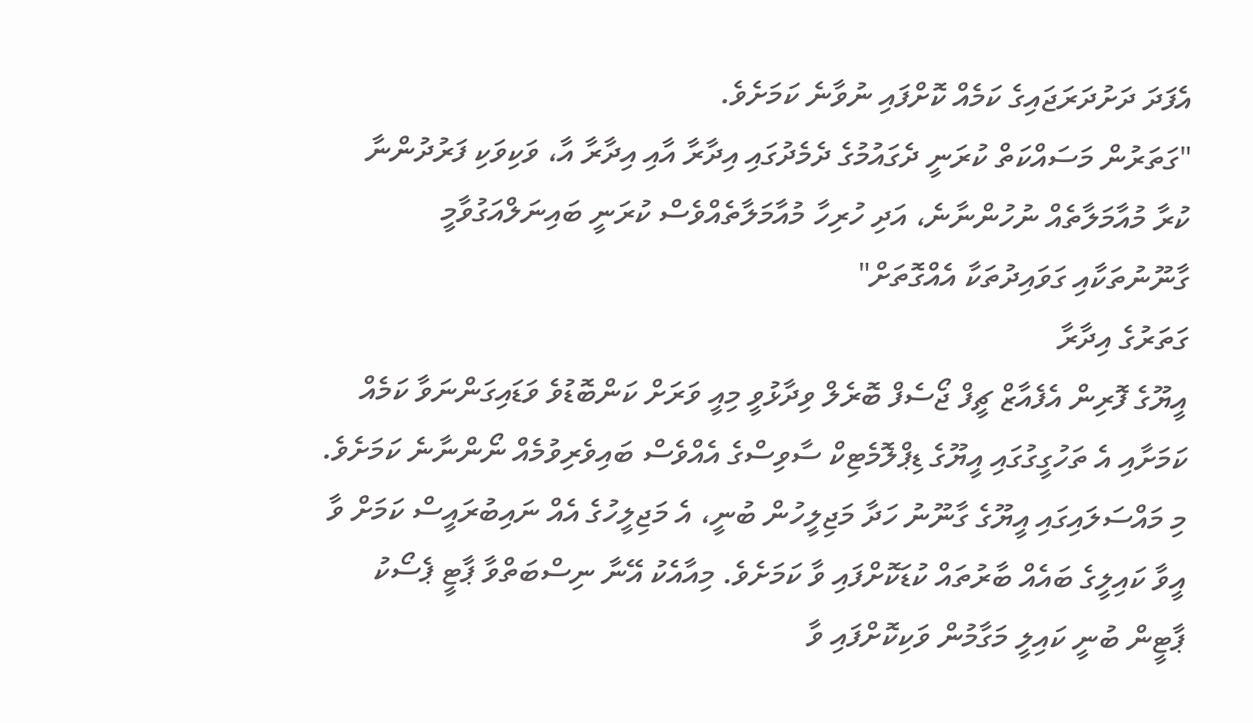އެފަދަ ދަށުދަރަޖައިގެ ކަމެއް ކޮށްފައި ނުވާނެ ކަމަށެވެ.
"ގަތަރުން މަސައްކަތް ކުރަނީ ދެގައުމުގެ ދެމެދުގައި އިދާރާ އާއި އިދާރާ އާ، ވަކިވަކި ފަރުދުންނާ ކުރާ މުއާމަލާތެއް ނުހުންނާނެ، އަދި ހުރިހާ މުއާމަލާތެއްވެސް ކުރަނީ ބައިނަލްއަގުވާމީ ގާނޫނުތަކާއި ގަވައިދުތަކާ އެއްގޮތަށް"
ގަތަރުގެ އިދާރާ
އީޔޫގެ ފޮރިން އެފެއާޒް ޗީފް ޖޯސެފް ބޮރެލް ވިދާޅުވީ މިއީ ވަރަށް ކަންބޮޑުވެ ވަޑައިގަންނަވާ ކަމެއް ކަމަށާއި އެ ތަހުގީގުގައި އީޔޫގެ ޑިޕްލޮމެޓިކް ސާވިސްގެ އެއްވެސް ބައިވެރިވުމެއް ނޯންނާނެ ކަމަށެވެ. މި މައްސަލައިގައި އީޔޫގެ ގާނޫނު ހަދާ މަޖިލީހުން ބުނީ، އެ މަޖިލީހުގެ އެއް ނައިބުރައީސް ކަމަށް ވާ އީވާ ކައިލީގެ ބައެއް ބާރުތައް ކުޑަކޮށްފައި ވާ ކަމަށެވެ. މިއާއެކު އޭނާ ނިސްބަތްވާ ޕާޓީ ޕެސޯކު ޕާޓީން ބުނީ ކައިލީ މަގާމުން ވަކިކޮށްފައި ވާ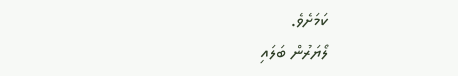ކަމަށެވެ.
ލޯޔަރުން ބަލައި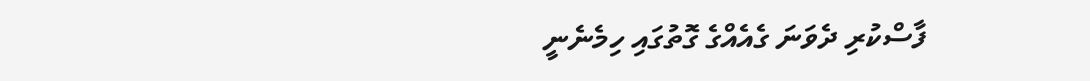ފާސްކުރި ދެވަނަ ގެއެއްގެ ގޮތުގައި ހިމެނެނީ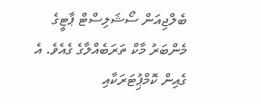ބެލްޖިއަން ސޯޝަލިސްޓް ޕާޓީގެ މެންބަރު މާކް ތަރަބެއްލާގެ ގެއެވެ. އެ ގެއިން ކޮމްޕިުޓަރަކާއި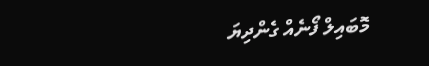މޮބައިލް ފޯނެއް ގެންދިޔަ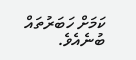ކަމަށް ހަބަރުތައް ބުނެއެވެ.